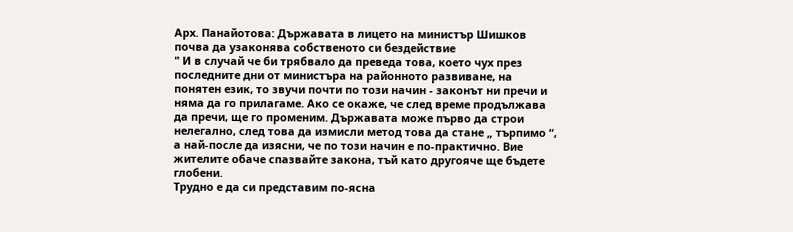Арх. Панайотова: Държавата в лицето на министър Шишков почва да узаконява собственото си бездействие
" И в случай че би трябвало да преведа това, което чух през последните дни от министъра на районното развиване, на понятен език, то звучи почти по този начин - законът ни пречи и няма да го прилагаме. Ако се окаже, че след време продължава да пречи, ще го променим. Държавата може първо да строи нелегално, след това да измисли метод това да стане „ търпимо “, а най-после да изясни, че по този начин е по-практично. Вие жителите обаче спазвайте закона, тъй като другояче ще бъдете глобени.
Трудно е да си представим по-ясна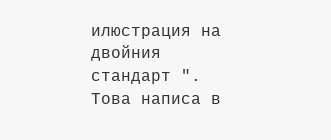илюстрация на двойния стандарт ".
Това написа в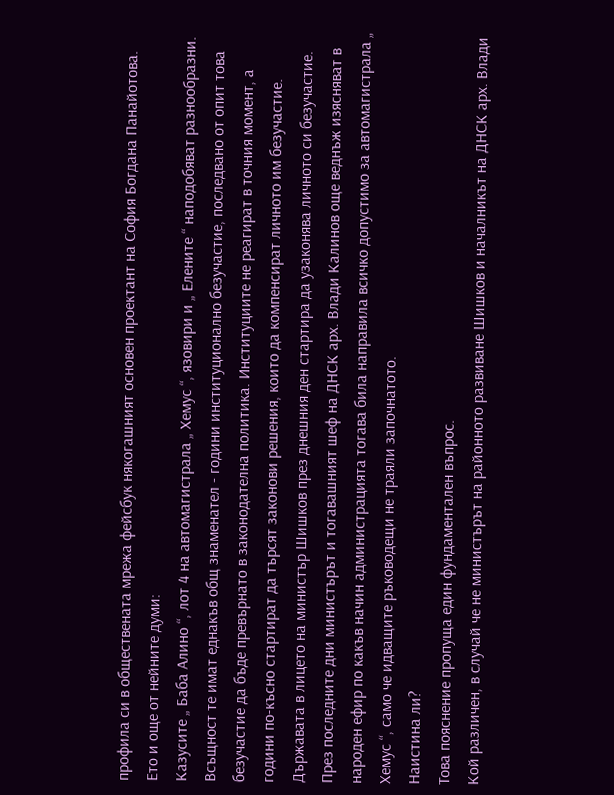профила си в обществената мрежа фейсбук някогашният основен проектант на София Богдана Панайотова.
Ето и още от нейните думи:
Казусите „ Баба Алино “, лот 4 на автомагистрала „ Хемус “, язовири и „ Елените “ наподобяват разнообразни. Всъщност те имат еднакъв общ знаменател - години институционално безучастие, последвано от опит това безучастие да бъде превърнато в законодателна политика. Институциите не реагират в точния момент, а години по-късно стартират да търсят законови решения, които да компенсират личното им безучастие. Държавата в лицето на министър Шишков през днешния ден стартира да узаконява личното си безучастие.
През последните дни министърът и тогавашният шеф на ДНСК арх. Влади Калинов още веднъж изясняват в народен ефир по какъв начин администрацията тогава била направила всичко допустимо за автомагистрала „ Хемус “, само че идващите ръководещи не траяли започнатото.
Наистина ли?
Това пояснение пропуща един фундаментален въпрос.
Кой различен, в случай че не министърът на районното развиване Шишков и началникът на ДНСК арх. Влади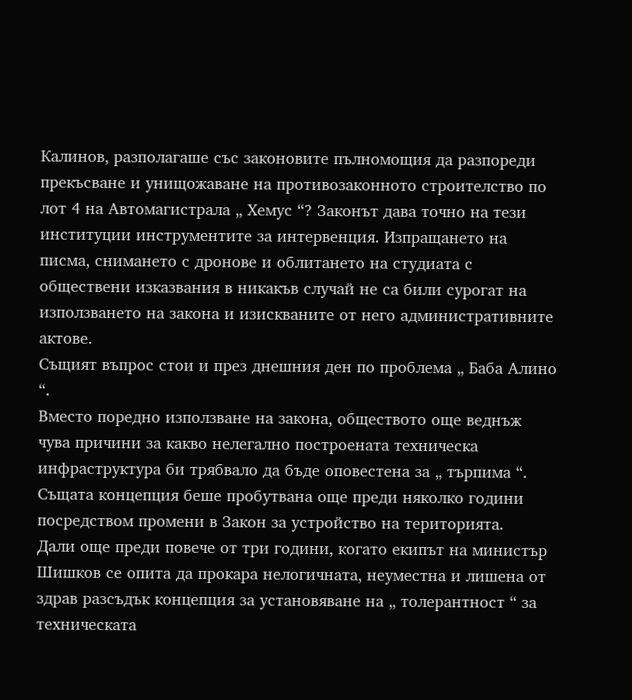Калинов, разполагаше със законовите пълномощия да разпореди прекъсване и унищожаване на противозаконното строителство по лот 4 на Автомагистрала „ Хемус “? Законът дава точно на тези институции инструментите за интервенция. Изпращането на писма, снимането с дронове и облитането на студиата с обществени изказвания в никакъв случай не са били сурогат на използването на закона и изискваните от него административните актове.
Същият въпрос стои и през днешния ден по проблема „ Баба Алино “.
Вместо поредно използване на закона, обществото още веднъж чува причини за какво нелегално построената техническа инфраструктура би трябвало да бъде оповестена за „ търпима “. Същата концепция беше пробутвана още преди няколко години посредством промени в Закон за устройство на територията.
Дали още преди повече от три години, когато екипът на министър Шишков се опита да прокара нелогичната, неуместна и лишена от здрав разсъдък концепция за установяване на „ толерантност “ за техническата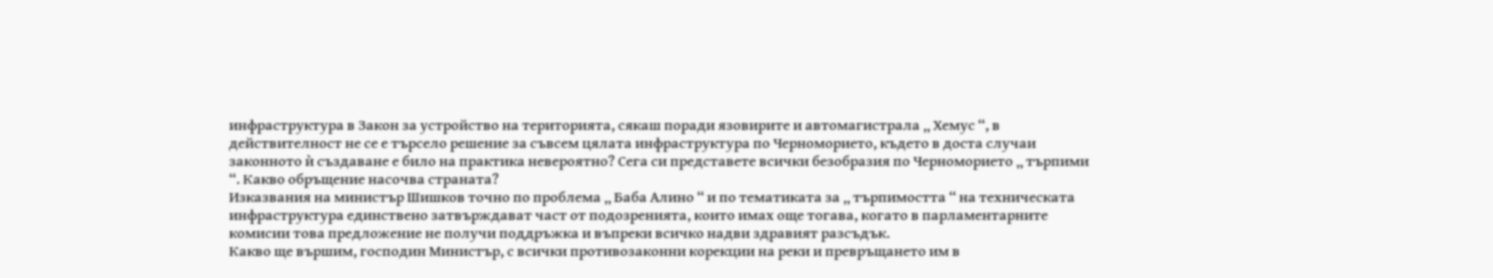инфраструктура в Закон за устройство на територията, сякаш поради язовирите и автомагистрала „ Хемус “, в действителност не се е търсело решение за съвсем цялата инфраструктура по Черноморието, където в доста случаи законното ѝ създаване е било на практика невероятно? Сега си представете всички безобразия по Черноморието „ търпими “. Какво обръщение насочва страната?
Изказвания на министър Шишков точно по проблема „ Баба Алино “ и по тематиката за „ търпимостта “ на техническата инфраструктура единствено затвърждават част от подозренията, които имах още тогава, когато в парламентарните комисии това предложение не получи поддръжка и въпреки всичко надви здравият разсъдък.
Какво ще вършим, господин Министър, с всички противозаконни корекции на реки и превръщането им в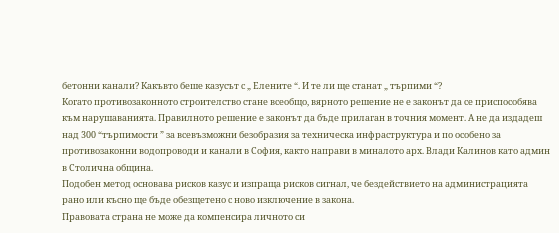бетонни канали? Какъвто беше казусът с „ Елените “. И те ли ще станат „ търпими “?
Когато противозаконното строителство стане всеобщо, вярното решение не е законът да се приспособява към нарушаванията. Правилното решение е законът да бъде прилаган в точния момент. А не да издадеш над 300 “търпимости ” за всевъзможни безобразия за техническа инфраструктура и по особено за противозаконни водопроводи и канали в София, както направи в миналото арх. Влади Калинов като админ в Столична община.
Подобен метод основава рисков казус и изпраща рисков сигнал, че бездействието на администрацията рано или късно ще бъде обезщетено с ново изключение в закона.
Правовата страна не може да компенсира личното си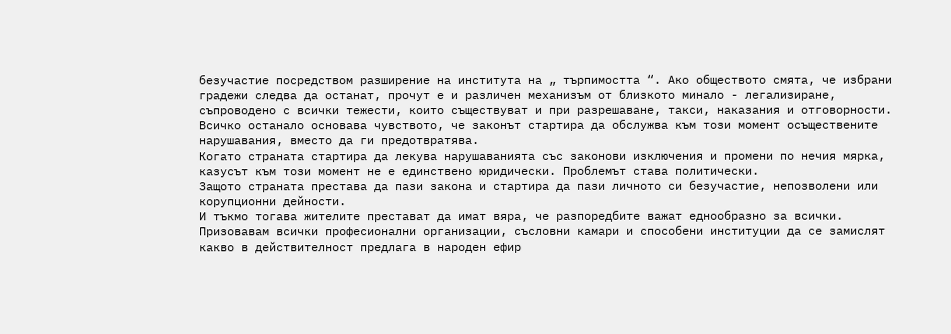безучастие посредством разширение на института на „ търпимостта “. Ако обществото смята, че избрани градежи следва да останат, прочут е и различен механизъм от близкото минало - легализиране, съпроводено с всички тежести, които съществуват и при разрешаване, такси, наказания и отговорности.
Всичко останало основава чувството, че законът стартира да обслужва към този момент осъществените нарушавания, вместо да ги предотвратява.
Когато страната стартира да лекува нарушаванията със законови изключения и промени по нечия мярка, казусът към този момент не е единствено юридически. Проблемът става политически.
Защото страната престава да пази закона и стартира да пази личното си безучастие, непозволени или корупционни дейности.
И тъкмо тогава жителите престават да имат вяра, че разпоредбите важат еднообразно за всички.
Призовавам всички професионални организации, съсловни камари и способени институции да се замислят какво в действителност предлага в народен ефир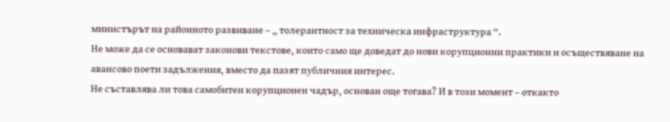министърът на районното развиване – „ толерантност за техническа инфраструктура “.
Не може да се основават законови текстове, които само ще доведат до нови корупционни практики и осъществяване на авансово поети задължения, вместо да пазят публичния интерес.
Не съставлява ли това самобитен корупционен чадър, основан още тогава? И в този момент – откакто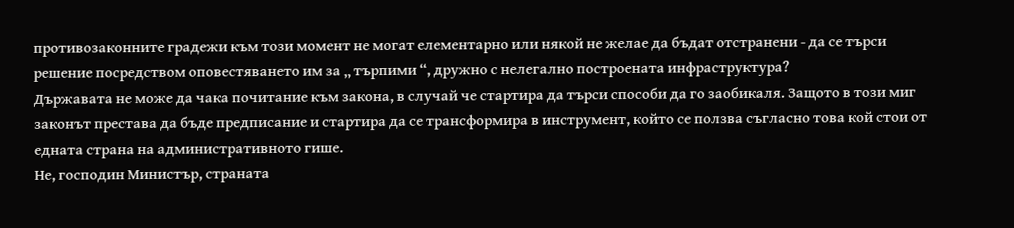противозаконните градежи към този момент не могат елементарно или някой не желае да бъдат отстранени - да се търси решение посредством оповестяването им за „ търпими “, дружно с нелегално построената инфраструктура?
Държавата не може да чака почитание към закона, в случай че стартира да търси способи да го заобикаля. Защото в този миг законът престава да бъде предписание и стартира да се трансформира в инструмент, който се ползва съгласно това кой стои от едната страна на административното гише.
Не, господин Министър, страната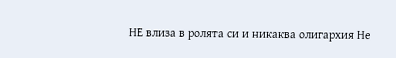НЕ влиза в ролята си и никаква олигархия Не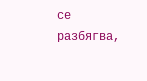се разбягва,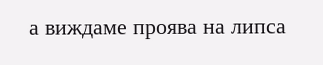а виждаме проява на липса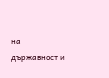на държавност и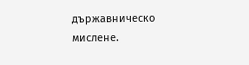държавническо мислене.